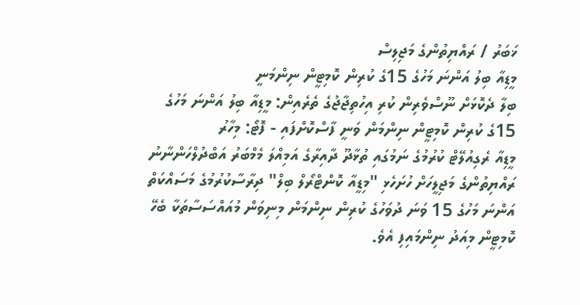ޚަބަރު / ރައްޔިތުންގެ މަޖިލިސް
މީޑިއާ ބިލު އަންނަ މަހުގެ 15ގެ ކުރިން ކޮމިޓީން ނިންމަނީ
ބިލާ ދެކޮޅަށް ނޫސްވެރިން ކުރި އިހުތިޖާޖުގެ ތެރެއިން: މީޑިއާ ބިލު އަންނަ މަހުގެ 15ގެ ކުރިން ކޮމިޓީން ނިންމަން ވަނީ ފާސްކޮށްފައި - ފޮޓޯ: މިހާރު
މީޑިއާ ރެގިއުލޭޓް ކުރުމުގެ ނަމުގައި ތުޅާދޫ ދާއިރާގެ އަމިއްލަ މެމްބަރު އަބްދުލްހަންނާނު ރައްޔިތުންގެ މަޖިލީހަށް ހުށަހެޅި "މިޑީއާ ކޮންޓްރޯލް ބިލް" ދިރާސާކުރުމުގެ މަސައްކަތް އަންނަ މަހުގެ 15 ވަނަ ދުވަހުގެ ކުރިން ނިންމަން މިނިވަން މުއައްސަސާތަކާ ބެހޭ ކޮމިޓީން މިއަދު ނިންމައިފި އެވެ.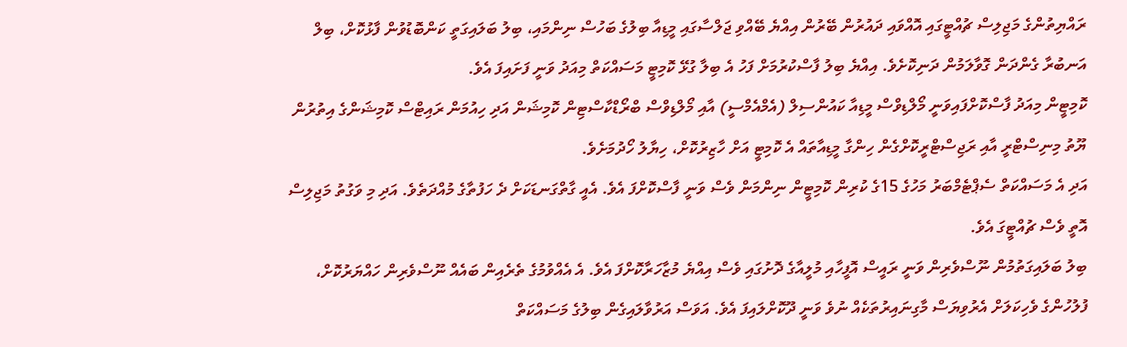ރައްޔިތުންގެ މަޖިލިސް ޗުއްޓީގައި އޮއްވައި ދައުރުން ބޭރުން އިއްޔެ ބޭއްވި ޖަލްސާގައި މީޑިއާ ބިލުގެ ބަހުސް ނިންމައި، ބިލު ބަލައިގަތީ ކަންބޮޑުވުން ފާޅުކޮށް، ބިލް އަނބުރާ ގެންދަން ގޮވާލަމުން ދަނިކޮށެވެ. އިއްޔެ ބިލު ފާސްކުރުމަށް ފަހު އެ ބިލާ ގުޅޭ ކޮމިޓީ މަސައްކަތް މިއަދު ވަނީ ފަށައިފަ އެވެ.
ކޮމިޓީން މިއަދު ފާސްކޮށްފައިވަނީ މޯލްޑިވްސް މީޑިއާ ކައުންސިލް (އެމްއެމްސީ) އާއި މޯލްޑިވްސް ބްރޯޑްކާސްޓިން ކޮމިޝަން އަދި ހިއުމަން ރައިޓްސް ކޮމިޝަންގެ އިތުރުން ޔޫތު މިނިސްޓްރީ އާއި ރަޖިސްޓްރީކޮށްގެން ހިންގާ މީޑިއާތައް އެ ކޮމިޓީ އަށް ހާޒިރުކޮށް، ހިޔާލު ހޯދުމަށެވެ.
އަދި އެ މަސައްކަތް ސެޕްޓެމްބަރު މަހުގެ 15ގެ ކުރިން ކޮމިޓީން ނިންމަން ވެސް ވަނީ ފާސްކޮށްފަ އެވެ. އެއީ ގާތްގަނޑަކަށް ދެ ހަފުތާގެ މުއްދަތެވެ. އަދި މި ވަގުތު މަޖިލިސް އޮތީ ވެސް ޗުއްޓީގަ އެވެ.
ބިލު ބަލައިގަތުމުން ނޫސްވެރިން ވަނީ ރައީސް އޮފީހާއި މުލީއާގެ ދޮށުގައި ވެސް އިއްޔެ މުޒާހަރާކޮށްފަ އެވެ. އެ އެއްވުމުގެ ތެރެއިން ބައެއް ނޫސްވެރިން ހައްޔަރުކޮށް، ފުލުހުންގެ ވެހިކަލަށް އެރުވިޔަސް މާގިނައިރުތަކެއް ނުވެ ވަނީ ދޫކޮށްލައިފަ އެވެ. އަވަސް އަރުވާލައިގެން ބިލުގެ މަސައްކަތް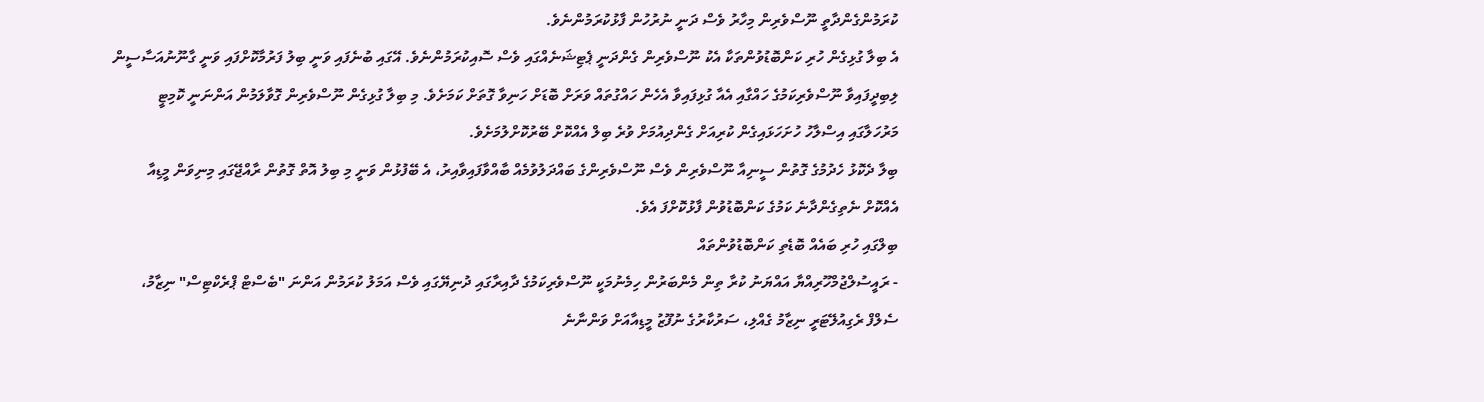ކުރަމުންގެންދާތީ ނޫސްވެރިން މިހާރު ވެސް ދަނީ ނުރުހުން ފާޅުކުރަމުންނެވެ.
އެ ބިލާ ގުޅިގެން ހުރި ކަންބޮޑުވުންތަކާ އެކު ނޫސްވެރިން ގެންދަނީ ޕެޓިޝަނެއްގައި ވެސް ސޮއިކުރަމުންނެވެ. އޭގައި ބުނެފައި ވަނީ ބިލު ފަރުމާކޮށްފައި ވަނީ ގާނޫނުއަސާސީން ލިބިދީފައިވާ ނޫސްވެރިކަމުގެ ހައްގާއި އެއާ ގުޅިފައިވާ އެހެން ހައްގުތައް ވަރަށް ބޮޑަށް ހަނިވާ ގޮތަށް ކަމަށެވެ. މި ބިލާ ގުޅިގެން ނޫސްވެރިން ގޮވާލަމުން އަންނަނީ ކޮމިޓީ މަރުހަލާގައި އިސްލާހު ހުށަހަޅައިގެން ކުރިއަށް ގެންދިއުމަށް ވުރެ ބިލް އެއްކޮށް ބޭރުކޮށްލުމަށެވެ.
ބިލާ ދެކޮޅު ހެދުމުގެ ގޮތުން ސީނިއާ ނޫސްވެރިން ވެސް ނޫސްވެރިންގެ ބައްދަލުވުމެއް ބާއްވާފައިވާއިރު، އެ ބޭފުޅުން ވަނީ މި ބިލު އޮތް ގޮތުން ރާއްޖޭގައި މިނިވަން މީޑިއާ އެއްކޮށް ނެތިގެންދާނެ ކަމުގެ ކަންބޮޑުވުން ފާޅުކޮށްފަ އެވެ.
ބިލްގައި ހުރި ބައެއް ބޮޑެތި ކަންބޮޑުވުންތައް
- ރައީސުލްޖުމްހޫރިއްޔާ އައްޔަނު ކުރާ ތިން މެންބަރުން ހިމެނުމަކީ ނޫސްވެރިކަމުގެ ދާއިރާގައި ދުނިޔޭގައި ވެސް އަމަލު ކުރަމުން އަންނަ "ބެސްޓް ޕްރެކްޓިސް" ނިޒާމު، ސެލްފް ރެގިއުލޭޓަރީ ނިޒާމު ގެއްލި، ސަރުކާރުގެ ނުފޫޒު މީޑިއާއަށް ވަންނާނެ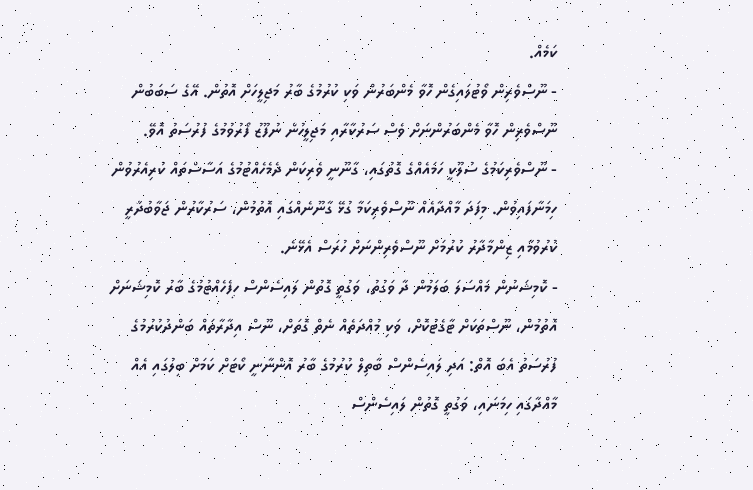ކަމެއް.
- ނޫސްވެރިން ވޯޓުލައިގެން ހޮވާ މެންބަރުން ވަކި ކުރުމުގެ ބާރު މަޖިލީހަށް އޮތުން. އޭގެ ސަބަބުން ނޫސްވެރިން ހޮވާ މެންބަރުންނަށް ވެސް ސަރުކާރާއި މަޖިލީހުން ނުފޫޒު ފޯރުވުމުގެ ފުރުސަތު އޮވޭ.
- ނޫސްވެރިކަމުގެ ސުލޫކީ ހަމައެއްގެ ގޮތުގައި، ގާނޫނީ ވެރިކަން ދެމެހެއްޓުމުގެ އަސާސްތައް ކުރިއެރުވުން ހިމަނާފައިވުން. މިފަދަ މާއްދާއެއް ނޫސްވެރިކަމާ ގުޅޭ ގާނޫނެއްގައި އޮތުމުން، ސަރުކާރުން ޖަވާބުދާރީ ކުރުވުމާއި ޒިންމާދާރު ކުރުމަށް ނޫސްވެރިންނަށް ހުރަސް އެޅޭނެ.
- ކޮމިޝަނުން މައްސަލަ ބަލަމުން ދާ ވަގުތު، ވަގުތީ ގޮތުން ލައިސެންސް ހިފެހެއްޓުމުގެ ބާރު ކޮމިޝަނަށް އޮތުމުން، ނޫސްތަކަށް ޓާގެޓުކޮށް، ވަކި މުއްދަތެއް ނެތް ގޮތަށް، ނޫސް އިދާރާތައް ބަންދުކުރުމުގެ ފުރުސަތު އެބަ އޮތް: އަދި ލައިސެންސް ބާތިލް ކުރުމުގެ ބާރު އޮންނާނީ ކޯޓަށް ކަމަށް ބިލުގައި އެއް މާއްދާގައި ހިމަނައި، ވަގުތީ ގޮތުން ލައިސެންސް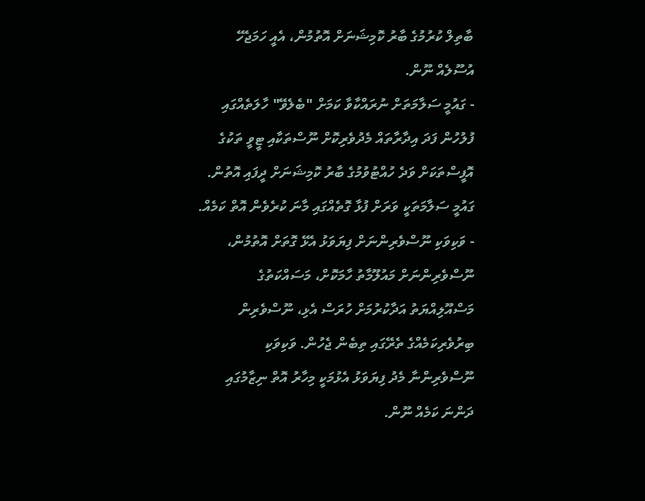ބާތިލް ކުރުމުގެ ބާރު ކޮމިޝަނަށް އޮތުމުން، އެއީ ހަމަޖެހޭ އުސޫލެއް ނޫން.
- ގައުމީ ސަލާމަތަށް ނުރައްކާވާ ކަމަށް "ބެލެވޭ" ހާލަތެއްގައި ފުލުހުން ފަދަ އިދާރާތައް މެދުވެރިކޮށް ނޫސްތަކާއި ޓީވީ ތަކުގެ އޮފީސްތަކަށް ވަދެ ހުއްޓުވުމުގެ ބާރު ކޮމިޝަނަށް ދީފައި އޮތުން. ގައުމީ ސަލާމަތަކީ ވަރަށް ފުޅާ ގޮތެއްގައި މާނަ ކުރެވެން އޮތް ކަމެއް.
- ވަކިވަކި ނޫސްވެރިންނަށް ފިޔަވަޅު އެޅޭ ގޮތަށް އޮތުމުން، ނޫސްވެރިންނަށް މައުލޫމާތު ހާމަކޮށް، މަސައްކަތުގެ މަސްއޫލިއްޔަތު އަދާކުރުމަށް ހުރަސް އެޅި، ނޫސްވެރިން ބިރުވެރިކަމެއްގެ ތެރޭގައި ތިބެން ޖެހުން. ވަކިވަކި ނޫސްވެރިންނާ މެދު ފިޔަވަޅު އެޅުމަކީ މިހާރު އޮތް ނިޒާމުގައި ދަންނަ ކަމެއް ނޫން.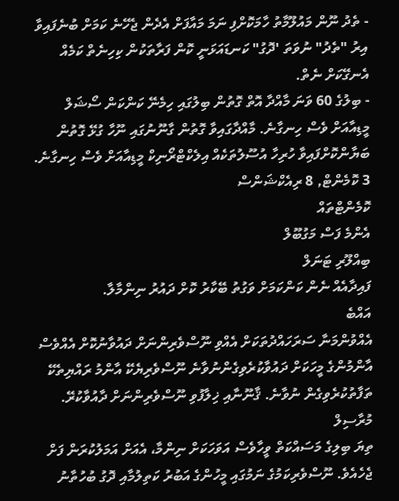- ތެދު ނޫން މައުލޫމާތު ހާމަކޮށްފި ނަމަ މައާފަށް އެދެން ޖެހޭނެ ކަމަށް ބުނެފައިވާ އިރު "ތެދު" ނުވަތަ 'ދޮގު" ކަނޑައަޅަނީ ކޮން ފަރާތަކުން ކިހިނެތް ކަމެއް އެނގޭކަށް ނެތް.
- ބިލުގެ 60 ވަނަ މާއްދާ އޮތް ގޮތުން ބިލުގައި ހިމެނޭ ކަންކަން ސޯޝަލް މީޑިއާއަށް ވެސް ހިނގާނެ. މާއްދާގައިވާ ގޮތުން ގާނޫނުގައި ނޫހާ ގުޅޭ ގޮތުން ބަޔާންކޮށްފައިވާ ހުރިހާ އުސޫލުތަކެއް އިލެކްޓްރޯނިކް މީޑިއާއަށް ވެސް ހިނގާނެ.
3 ކޮމެންޓް, 8 ރިއެކްޝަންސް
ކޮމެންޓްތައް
އެންމެ ފަސް މަގުބޫލް
ބިއްލޫރި ޓަނަލް
ފައިދާއެއް ނެން ކަންކަމަށް ވަގުތު ބޭކާރު ކޮށް ދައުރު ނިންމާލާ.
އައްބެ
އެއްވުންމަނާ ސަރަހައްދުތަކަށް އެއްވި ނޫސްވެރިންނަށް ދައުވާނުކޮށް އެއްވެސް އާންމުންގެ މީހަކަށް ދައުވާކުރެވިގެންނުވާނެ ނޫސްވެރިޔެކޭ އާންމު ރައްޔިތެކޭ ތަފާތުކުރެވިގެން ނުވާނެ. ޤާނޫނާއި ޚިލާފުވި ނޫސްވެރިންނަށް ދާއުވާކުރޭ.
މުރާސިލް
ތިޔަ ބިލިގެ މަސައްކަތް ވީހާވެސް އަވަހަކަށް ނިންމާ، އެއަށް އަމަލުކުރަން ފަށް ޖެހެއެވެ. ނޫސްވެރިކަމުގެ ނަމުގައި މީހުންގެ އަބުރު ކަތިލުމާއި ދޮގު ބުހުތާނު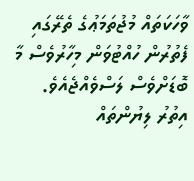ވާހަކަތައް މުޖުތަމަޢުގެ ތެރޭގައި ފެތުރުން ހުއްޓުވަން މިހާރުވެސް މާ ބޮޑަށްވެސް ލަސްވެއްޖެއެވެ.
އިތުރު ލިޔުންތައް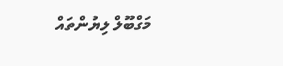މަގްބޫލް ލިޔުންތައް